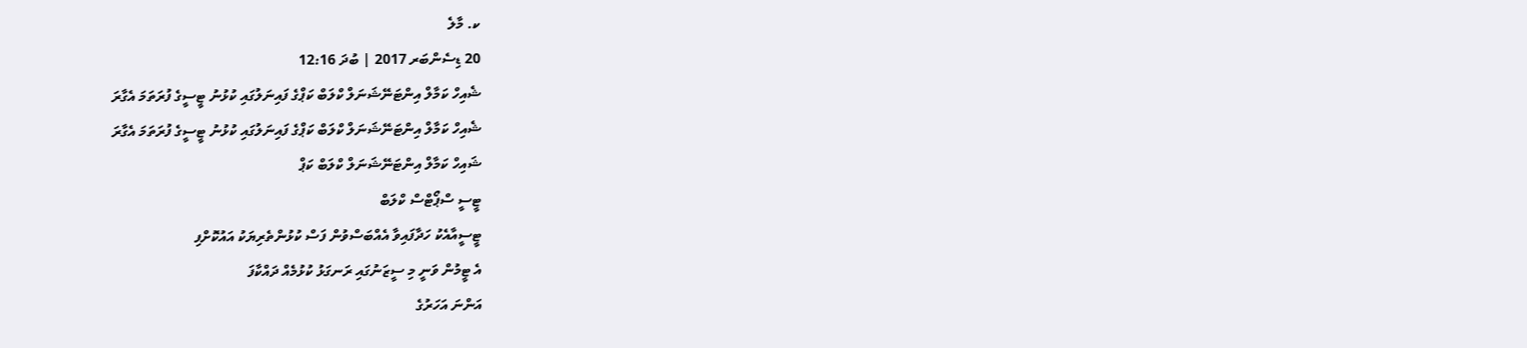ކ. މާލެ
20 ޑިސެންބަރ 2017 | ބުދަ 12:16
ޝެއިހް ކަމާލް އިންޓަނޭޝަނަލް ކްލަބް ކަޕްގެ ފައިނަލުގައި ކުޅުނު ޓީސީގެ ފުރަތަމަ އެގާރަ
ޝެއިހް ކަމާލް އިންޓަނޭޝަނަލް ކްލަބް ކަޕްގެ ފައިނަލުގައި ކުޅުނު ޓީސީގެ ފުރަތަމަ އެގާރަ
ޝައިހް ކަމާލް އިންޓަނޭޝަނަލް ކްލަބް ކަޕް
ޓީސީ ސްޕޯޓްސް ކްލަބް
ޓީސީއާއެކު ހަދާފައިވާ އެއްބަސްވުން ފަސް ކުޅުންތެރިޔަކު އައުކޮށްފި
އެ ޓީމުން ވަނީ މި ސީޒަނުގައި ރަނގަޅު ކުޅުމެއް ދައްކާފަ
އަންނަ އަހަރުގެ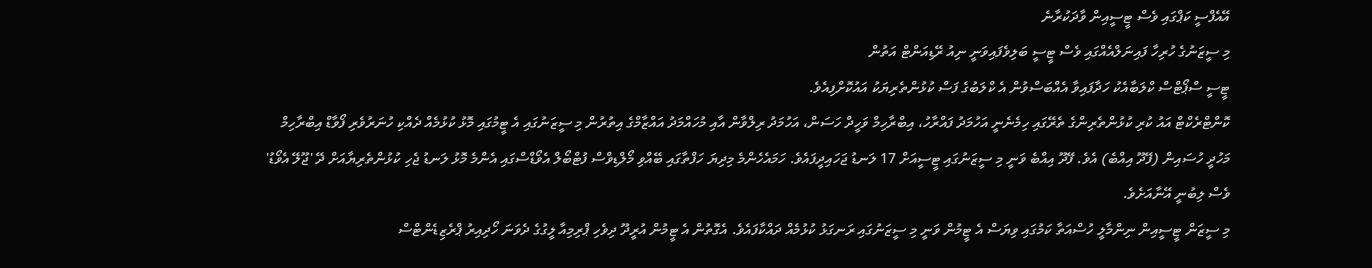އޭއެފްސީ ކަޕްގައި ވެސް ޓީސީއިން ވާދަކުރާނެ
މި ސީޒަނުގެ ހުރިހާ ފައިނަލްއެއްގައި ވެސް ޓީސީ ބަލިވެފައިވަނީ ނިއު ރޭޑިއަންޓް އަތުން
ޓީސީ ސްޕޯޓްސް ކްލަބާއެކު ހަދާފައިވާ އެއްބަސްވުން އެ ކްލަބުގެ ފަސް ކުޅުންތެރިޔަކު އައުކޮށްފިއެވެ.
ކޮންޓްރެކްޓް އައު ކުރި ކުޅުންތެރިންގެ ތެރޭގައި ހިމެނެނީ އަހުމަދު ފައްރާހު، އިބްރާހިމް ވަހީދް ހަސަން، އަހުމަދު ރިލްވާން އާއި މުހައްމަދު އައްޒާމްގެ އިތުރުން މި ސީޒަނުގައި އެ ޓީމުގައި މޮޅު ކުޅުމެއް ދެއްކި ހުނަރުވެރި ފޯވާޑް އިބްރާހިމް މަހުދީ ހުސައިން (ފޭދޫ އިއްބެ) އެވެ. ފޭދޫ އިއްބެ ވަނީ މި ސީޒަނުގައި ޓީސީއަށް 17 ލަނޑު ޖަހައިދީފައެވެ. ހަމައެހެންމެ މިދިޔަ ހަފްތާގައި ބޭއްވި މޯލްޑިވްސް ފުޓްބޯލް އެވޯޑްސްގައި އެންމެ މޮޅު ލަނޑު ޖެހި ކުޅުންތެރިޔާއަށް ދޭ 'ޖޫލޭ އެވޯޑު' ވެސް ލިބުނީ އޭނާއަށެވެ.
މި ސީޒަން ޓީސީއިން ނިންމާލީ ހުސްއަތާ ކަމުގައި ވިޔަސް އެ ޓީމުން ވަނީ މި ސީޒަނުގައި ރަނގަޅު ކުޅުމެއް ދައްކާފައެވެ. އެގޮތުން އެ ޓީމުން އުރީދޫ ދިވެހި ޕްރިމިއާ ލީގުގެ ދެވަނަ ހޯދިއިރު ޕްރެޒިޑެންޓްސް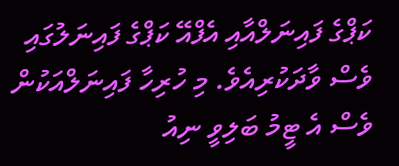ކަޕްގެ ފައިނަލްއާއި އެފްއޭ ކަޕްގެ ފައިނަލުގައި ވެސް ވާދަކުރިއެވެ. މި ހުރިހާ ފައިނަލްއަކުން ވެސް އެ ޓީމު ބަލިވީ ނިއު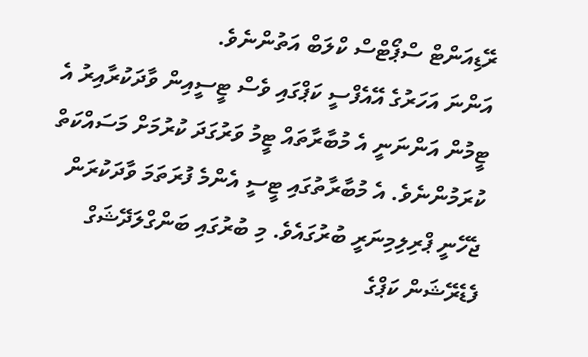ރޭޑިއަންޓް ސްޕޯޓްސް ކްލަބް އަތުންނެވެ.
އަންނަ އަހަރުގެ އޭއެފްސީ ކަޕްގައި ވެސް ޓީސީއިން ވާދަކުރާއިރު އެ ޓީމުން އަންނަނީ އެ މުބާރާތައް ޓީމު ވަރުގަދަ ކުރުމަށް މަސައްކަތް ކުރަމުންނެވެ. އެ މުބާރާތުގައި ޓީސީ އެންމެ ފުރަތަމަ ވާދަކުރަން ޖެހޭނީ ޕްރިލިމިނަރީ ބުރުގައެވެ. މި ބުރުގައި ބަންގްލަދޭޝަގް ފެޑެރޭޝަން ކަޕްގެ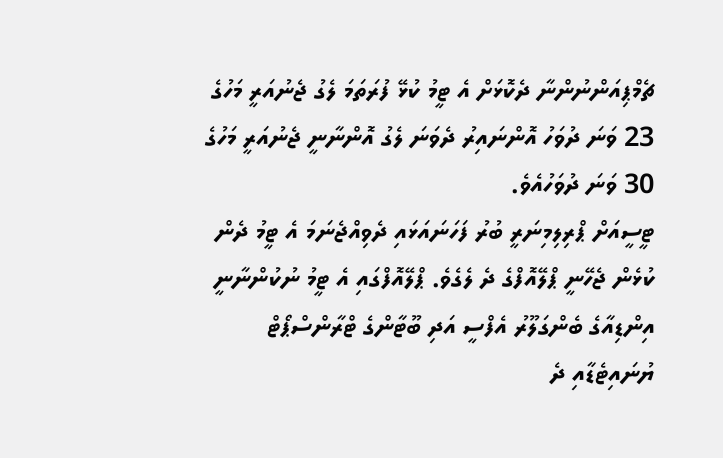ޗެމްޕިއަންނުންނާ ދެކޮޅަށް އެ ޓީމު ކުޅޭ ފުރަތަމަ ލެގު ޖެނުއަރީ މަހުގެ 23 ވަނަ ދުވަހު އޮންނައިރު ދެވަނަ ލެގު އޮންނާނީ ޖެނުއަރީ މަހުގެ 30 ވަނަ ދުވަހުއެވެ.
ޓީސީއަށް ޕްރިލިމިނަރީ ބުރު ފަހަނައަޅައި ދެވިއްޖެނަމަ އެ ޓީމު ދެން ކުޅެން ޖެހޭނީ ޕްލޭއޮފްގެ ދެ ލެގެވެ. ޕްލޭއޮފްގައި އެ ޓީމު ނުކުންނާނީ އިންޑިއާގެ ބެންގަލޫރު އެފްސީ އަދި ބޫޓާންގެ ޓްރާންސްޕޯޓް ޔުނައިޓެޑާއި ދެ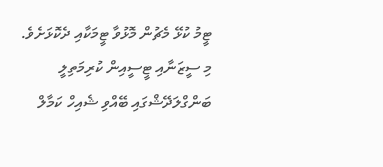ޓީމު ކުޅޭ މެޗުން މޮޅުވާ ޓީމަކާއި ދެކޮޅަށެވެ.
މި ސީޒަނާއި ޓީސީއިން ކުރިމަތިލީ ބަންގްލަދޭޝްގައި ބޭއްވި ޝެއިހް ކަމާލް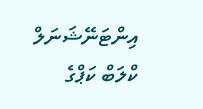އިންޓަނޭޝަނަލް ކްލަބް ކަޕްގެ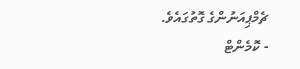ޗެމްޕިއަނުންގެ ގޮތުގައެވެ.
- ކޮމެންޓް